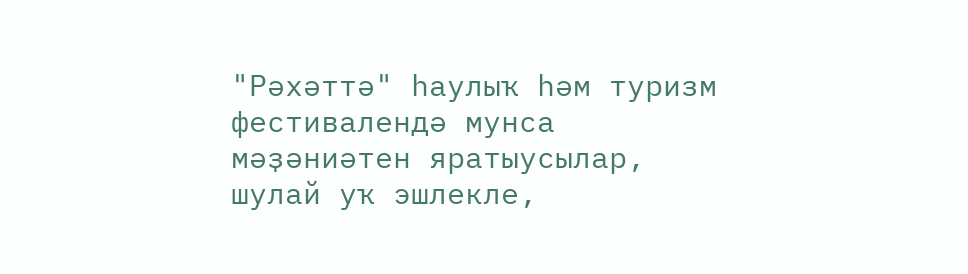"Рәхәттә" һаулыҡ һәм туризм фестивалендә мунса мәҙәниәтен яратыусылар, шулай уҡ эшлекле,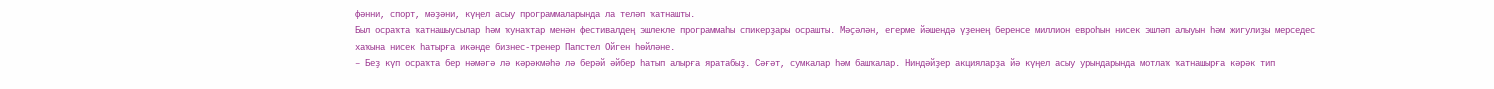фәнни, спорт, мәҙәни, күңел асыу программаларында ла теләп ҡатнашты.
Был осраҡта ҡатнашыусылар һәм ҡунаҡтар менән фестивалдең эшлекле программаһы спикерҙары осрашты. Мәҫәлән, егерме йәшендә үҙенең беренсе миллион евроһын нисек эшләп алыуын һәм жигулиҙы мерседес хаҡына нисек һатырға икәнде бизнес-тренер Папстел Ойген һөйләне.
– Беҙ күп осраҡта бер нәмәгә лә кәрәкмәһә лә берәй әйбер һатып алырға яратабыҙ. Сәғәт, сумкалар һәм башҡалар. Ниндәйҙер акцияларҙа йә күңел асыу урындарында мотлаҡ ҡатнашырға кәрәк тип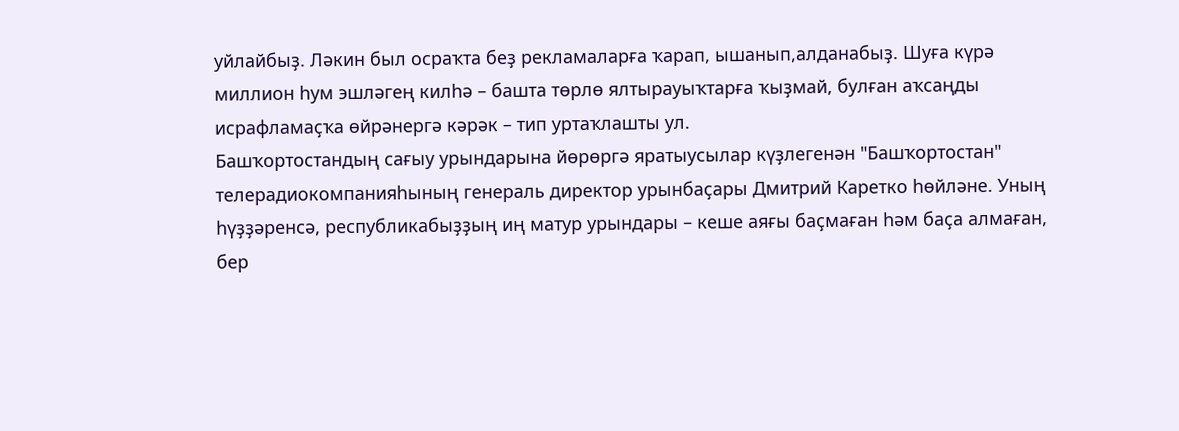уйлайбыҙ. Ләкин был осраҡта беҙ рекламаларға ҡарап, ышанып,алданабыҙ. Шуға күрә миллион һум эшләгең килһә – башта төрлө ялтырауыҡтарға ҡыҙмай, булған аҡсаңды исрафламаҫҡа өйрәнергә кәрәк – тип уртаҡлашты ул.
Башҡортостандың сағыу урындарына йөрөргә яратыусылар күҙлегенән "Башҡортостан" телерадиокомпанияһының генераль директор урынбаҫары Дмитрий Каретко һөйләне. Уның һүҙҙәренсә, республикабыҙҙың иң матур урындары – кеше аяғы баҫмаған һәм баҫа алмаған, бер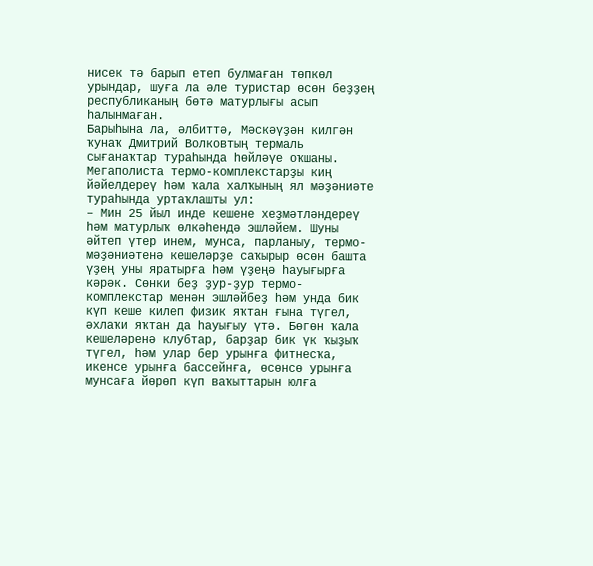нисек тә барып етеп булмаған төпкөл урындар, шуға ла әле туристар өсөн беҙҙең республиканың бөтә матурлығы асып һалынмаған.
Барыһына ла, әлбиттә, Мәскәүҙән килгән ҡунаҡ Дмитрий Волковтың термаль сығанаҡтар тураһында һөйләүе оҡшаны. Мегаполиста термо-комплекстарҙы киң йәйелдереү һәм ҡала халҡының ял мәҙәниәте тураһында уртаҡлашты ул:
– Мин 25 йыл инде кешене хеҙмәтләндереү һәм матурлыҡ өлкәһендә эшләйем. Шуны әйтеп үтер инем, мунса, парланыу, термо- мәҙәниәтенә кешеләрҙе саҡырыр өсөн башта үҙең уны яратырға һәм үҙеңә һауығырға кәрәк. Сөнки беҙ ҙур-ҙур термо-комплекстар менән эшләйбеҙ һәм унда бик күп кеше килеп физик яҡтан ғына түгел, әхлаҡи яҡтан да һауығыу үтә. Бөгөн ҡала кешеләренә клубтар, барҙар бик үк ҡыҙыҡ түгел, һәм улар бер урынға фитнесҡа, икенсе урынға бассейнға, өсөнсө урынға мунсаға йөрөп күп ваҡыттарын юлға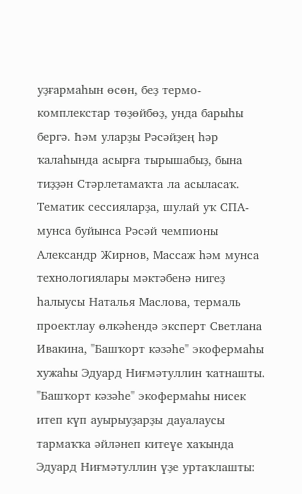уҙғармаһын өсөн, беҙ термо- комплекстар төҙөйбөҙ, унда барыһы бергә. Һәм уларҙы Рәсәйҙең һәр ҡалаһында асырға тырышабыҙ, бына тиҙҙән Стәрлетамаҡта ла асыласаҡ.
Тематик сессияларҙа, шулай уҡ СПА-мунса буйынса Рәсәй чемпионы Александр Жирнов, Массаж һәм мунса технологиялары мәктәбенә нигеҙ һалыусы Наталья Маслова, термаль проектлау өлкәһендә эксперт Светлана Ивакина, "Башҡорт кәзәһе" экофермаһы хужаһы Эдуард Ниғмәтуллин ҡатнашты.
"Башҡорт кәзәһе" экофермаһы нисек итеп күп ауырыуҙарҙы дауалаусы тармаҡҡа әйләнеп китеүе хаҡында Эдуард Ниғмәтуллин үҙе уртаҡлашты: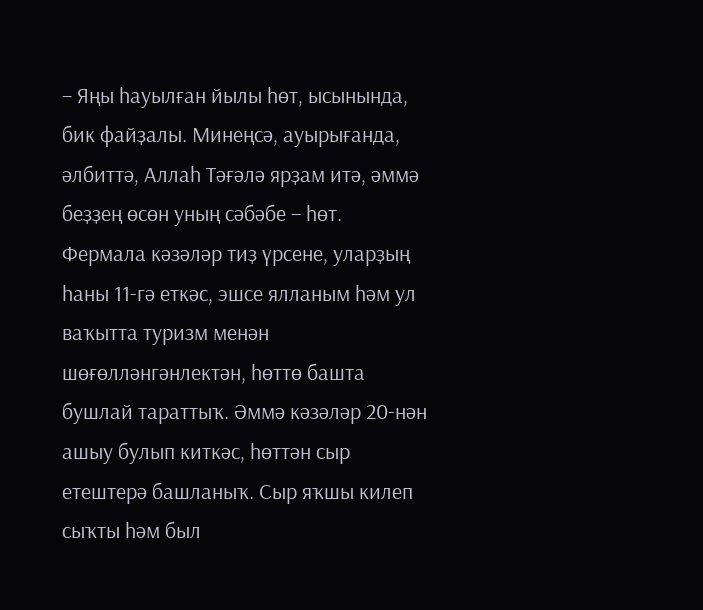– Яңы һауылған йылы һөт, ысынында, бик файҙалы. Минеңсә, ауырығанда, әлбиттә, Аллаһ Тәғәлә ярҙам итә, әммә беҙҙең өсөн уның сәбәбе – һөт. Фермала кәзәләр тиҙ үрсене, уларҙың һаны 11-гә еткәс, эшсе ялланым һәм ул ваҡытта туризм менән шөғөлләнгәнлектән, һөттө башта бушлай тараттыҡ. Әммә кәзәләр 20-нән ашыу булып киткәс, һөттән сыр етештерә башланыҡ. Сыр яҡшы килеп сыҡты һәм был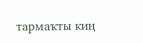тармаҡты киң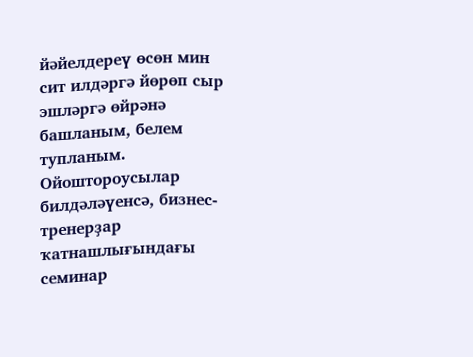йәйелдереү өсөн мин сит илдәргә йөрөп сыр эшләргә өйрәнә башланым, белем тупланым.
Ойоштороусылар билдәләүенсә, бизнес-тренерҙар ҡатнашлығындағы семинар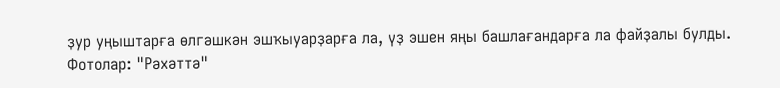ҙур уңыштарға өлгәшкән эшҡыуарҙарға ла, үҙ эшен яңы башлағандарға ла файҙалы булды.
Фотолар: "Рәхәттә"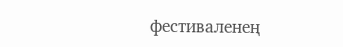фестиваленең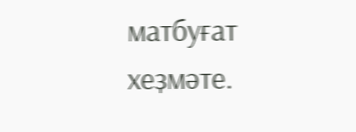матбуғат хеҙмәте.